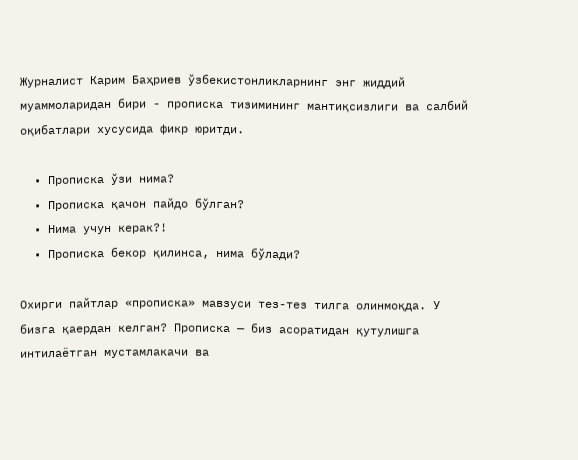Журналист Карим Баҳриев ўзбекистонликларнинг энг жиддий муаммоларидан бири - прописка тизимининг мантиқсизлиги ва салбий оқибатлари хусусида фикр юритди.

  • Прописка ўзи нима?
  • Прописка қачон пайдо бўлган?
  • Нима учун керак?!
  • Прописка бекор қилинса, нима бўлади?

Охирги пайтлар «прописка» мавзуси тез-тез тилга олинмоқда. У бизга қаердан келган? Прописка — биз асоратидан қутулишга интилаётган мустамлакачи ва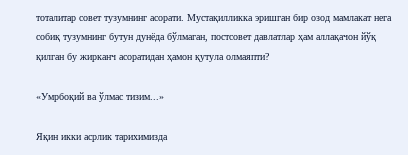тоталитар совет тузумнинг асорати. Мустақилликка эришган бир озод мамлакат нега собиқ тузумнинг бутун дунёда бўлмаган, постсовет давлатлар ҳам аллақачон йўқ қилган бу жирканч асоратидан ҳамон қутула олмаяпти?

«Умрбоқий ва ўлмас тизим...»

Яқин икки асрлик тарихимизда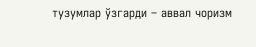тузумлар ўзгарди – аввал чоризм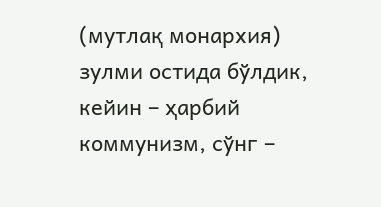(мутлақ монархия) зулми остида бўлдик, кейин – ҳарбий коммунизм, сўнг –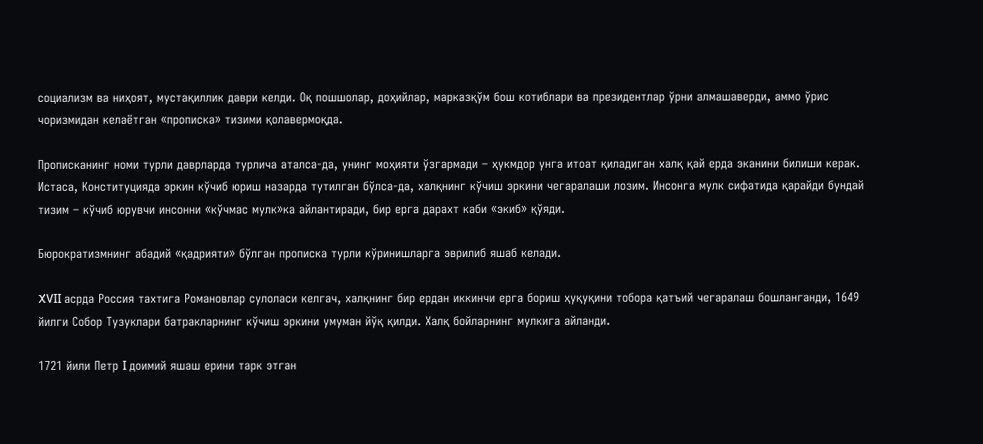социализм ва ниҳоят, мустақиллик даври келди. Оқ пошшолар, доҳийлар, марказқўм бош котиблари ва президентлар ўрни алмашаверди, аммо ўрис чоризмидан келаётган «прописка» тизими қолавермоқда.

Прописканинг номи турли даврларда турлича аталса-да, унинг моҳияти ўзгармади – ҳукмдор унга итоат қиладиган халқ қай ерда эканини билиши керак. Истаса, Конституцияда эркин кўчиб юриш назарда тутилган бўлса-да, халқнинг кўчиш эркини чегаралаши лозим. Инсонга мулк сифатида қарайди бундай тизим – кўчиб юрувчи инсонни «кўчмас мулк»ка айлантиради, бир ерга дарахт каби «экиб» қўяди.

Бюрократизмнинг абадий «қадрияти» бўлган прописка турли кўринишларга эврилиб яшаб келади.

XVII асрда Россия тахтига Романовлар сулоласи келгач, халқнинг бир ердан иккинчи ерга бориш ҳуқуқини тобора қатъий чегаралаш бошланганди, 1649 йилги Собор Тузуклари батракларнинг кўчиш эркини умуман йўқ қилди. Халқ бойларнинг мулкига айланди.

1721 йили Петр I доимий яшаш ерини тарк этган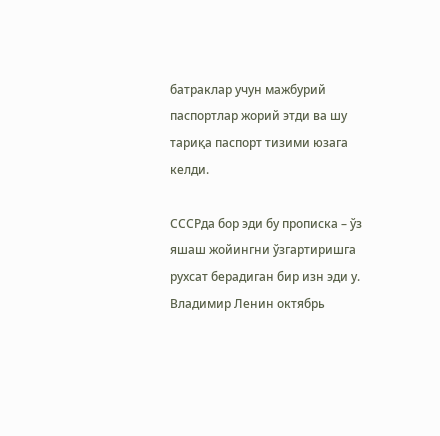батраклар учун мажбурий паспортлар жорий этди ва шу тариқа паспорт тизими юзага келди.

СССРда бор эди бу прописка – ўз яшаш жойингни ўзгартиришга рухсат берадиган бир изн эди у. Владимир Ленин октябрь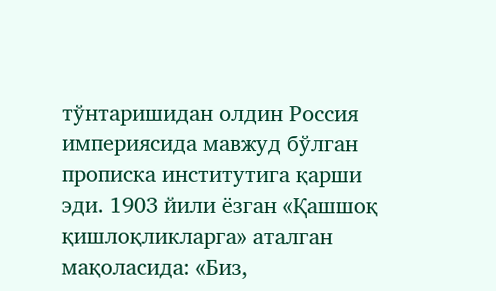тўнтаришидан олдин Россия империясида мавжуд бўлган прописка институтига қарши эди. 1903 йили ёзган «Қашшоқ қишлоқликларга» аталган мақоласида: «Биз,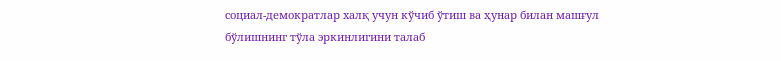социал-демократлар халқ учун кўчиб ўтиш ва ҳунар билан машғул бўлишнинг тўла эркинлигини талаб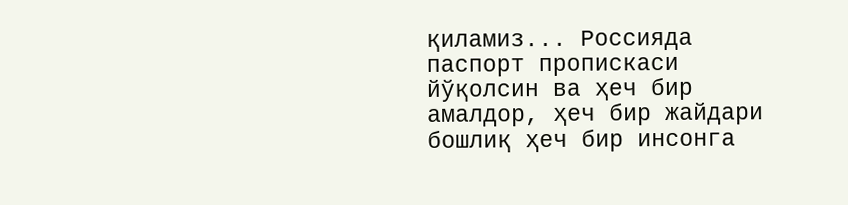қиламиз... Россияда паспорт пропискаси йўқолсин ва ҳеч бир амалдор, ҳеч бир жайдари бошлиқ ҳеч бир инсонга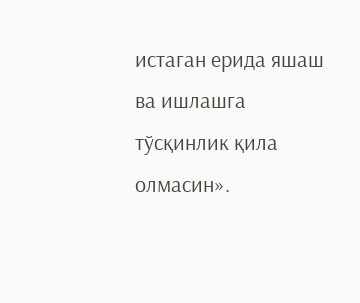истаган ерида яшаш ва ишлашга тўсқинлик қила олмасин».